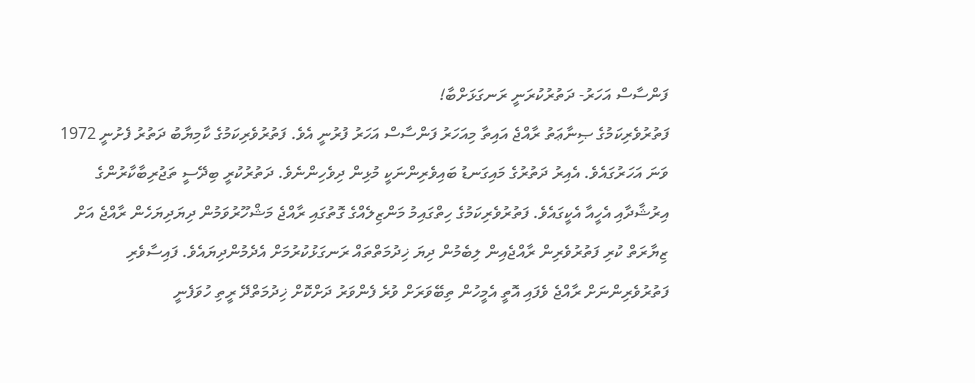ފަންސާސް އަހަރު- ދަތުރުކުރަނީ ރަނގަޅަށްބާ!
ފަތުރުވެރިކަމުގެ ޞިނާޢަތު ރާއްޖެ އައިތާ މިއަހަރު ފަންސާސް އަހަރު ފުރުނީ އެވެ. ފަތުރުވެރިކަމުގެ ކާމިޔާބު ދަތުރު ފެށުނީ 1972 ވަނަ އަހަރުގައެވެ. އެއިރު ދަތުރުގެ މައިގަނޑު ބައިވެރިންނަކީ މުޅިން ދިވެހިންނެވެ. ދަތުރުކުރީ ބިދޭސީ ތަޖުރިބާކާރުންގެ އިރުޝާދާއި އެހީއާ އެކީގައެވެ. ފަތުރުވެރިކަމުގެ ހިތްގައިމު މަންޒިލެއްގެ ގޮތުގައި ރާއްޖެ މަޝްހޫރުވަމުން ދިޔަދިޔަހެން ރާއްޖެ އަށް ޒިޔާރަތް ކުރި ފަތުރުވެރިން ރާއްޖެއިން ލިބެމުން ދިޔަ ޚިދުމަތްތައް ރަނގަޅުކުރުމަށް އެދެމުންދިޔައެވެ. ފައިސާވެރި ފަތުރުވެރިންނަށް ރާއްޖެ ވެފައި އޮތީ އެމީހުން ތިބޭވަރަށް ވުރެ ފެންވަރު ދަށްކޮށް ޚިދުމަތްދޭ ރީތި ހުވަފެނީ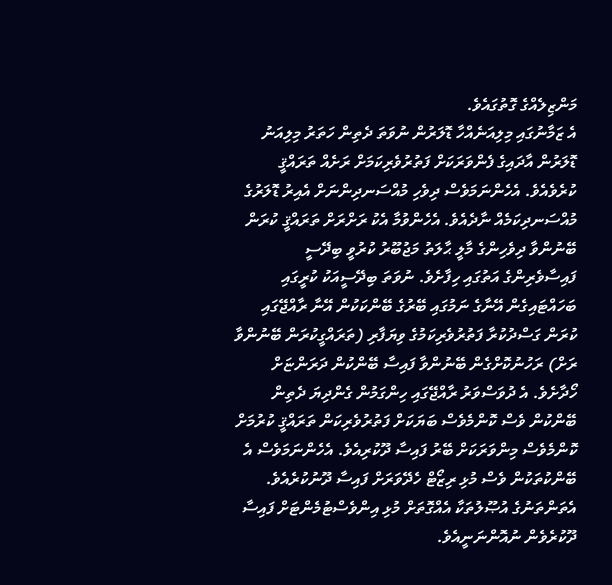މަންޒިލެއްގެ ގޮތުގައެވެ.
އެ ޒަމާނުގައި މިލިއަނެއްހާ ޑޮލަރުން ނުވަތަ ދެތިން ހަތަރު މިލިއަނު ޑޮލަރުން އާދައިގެ ފެންވަރަކަށް ފަތުރުވެރިކަމަށް ރަށެއް ތަރައްޤީ ކުރެވެއެވެ. އެހެންނަމަވެސް ދިވެހި މުއްސަނދިންނަށް އެއިރު ޑޮލަރުގެ މުއްސަނދިކަމެއް ނާދެއެވެ. އެހެންވުމާ އެކު ރަށްރަށް ތަރައްޤީ ކުރަން ބޭނުންވާ ދިވެހިންގެ މާލީ ޙާލަތު މަޖުބޫރު ކުރުވީ ބިދޭސީ ފައިސާވެރިންގެ އަތުގައި ހިފާށެވެ. ނުވަތަ ބިދޭސީއަކު ކުރީގައި ބަހައްޓައިގެން އޭނާގެ ނަމުގައި ބޭރުގެ ބޭންކަކުން އޭނާ ރާއްޖޭގައި ކުރަން ގަސްދުކުރާ ފަތުރުވެރިކަމުގެ ވިޔަފާރި (ތަރައްގީކުރަން ބޭނުންވާ ރަށް) ރަހުނުކޮށްގެން ބޭނުންވާ ފައިސާ ބޭންކުން ދަރަންޏަށް ހޯދާށެވެ. އެ ދުވަސްވަރު ރާއްޖޭގައި ހިންގަމުން ގެންދިޔަ ދެތިން ބޭންކުން ވެސް ކޮންމެވެސް ބަޔަކަށް ފަތުރުވެރިކަން ތަރައްޤީ ކުރުމަށް ކޮންމެވެސް މިންވަރަކަށް ބޭރު ފައިސާ ދޫކުރިއެވެ. އެހެންނަމަވެސް އެ ބޭންކުތަކުން ވެސް މުޅި ރިޒޯޓް ހެދޭވަރަށް ފައިސާ ދޫނުކުރެއެވެ. އެތަންތަނުގެ އުޞޫލުތަކާ އެއްގޮތަށް މުޅި އިންވެސްޓުމެންޓަށް ފައިސާ ދޫކުރެވެން ނުއޮންނަނީއެވެ.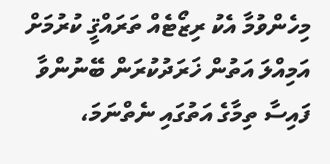މިހެންވުމާ އެކު ރިޒޯޓެއް ތަރައްޤީ ކުރުމަށް އަމިއްލަ އަތުން ޚަރަދުކުރަން ބޭނުންވާ ފައިސާ ތިމާގެ އަތުގައި ނެތްނަމަ،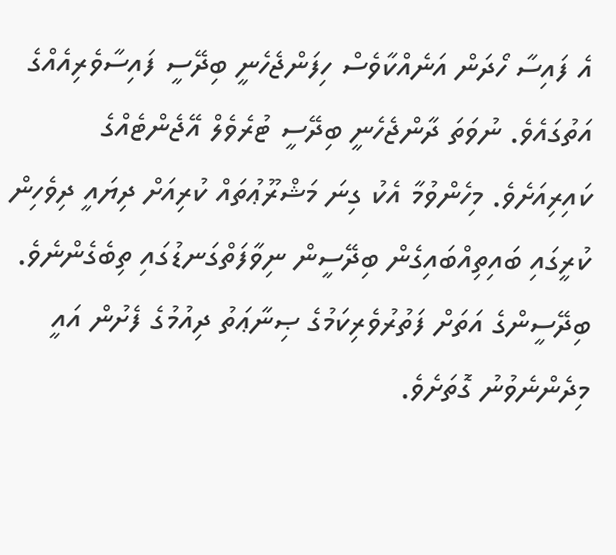އެ ފައިސާ ހޯދަން އަނެއްކާވެސް ހިފަންޖެހެނީ ބިދޭސީ ފައިސާވެރިއެއްގެ އަތުގައެވެ. ނުވަތަ ދާންޖެހެނީ ބިދޭސީ ޓުރެވެލް އޭޖެންޓެއްގެ ކައިރިއަށެވެ. މިހެންވުމާ އެކު ގިނަ މަޝްރޫޢުތައް ކުރިއަށް ދިޔައީ ދިވެހިން ކުރީގައި ބައިތިއްބައިގެން ބިދޭސީން ނިވާފަތްގަނޑުގައި ތިބެގެންނެވެ. ބިދޭސީންގެ އަތަށް ފަތުރުވެރިކަމުގެ ޞިނާޢަތު ދިއުމުގެ ފެށުން އައީ މިދެންނެވުނު ގޮތަށެވެ.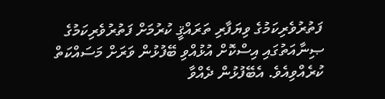ފަތުރުވެރިކަމުގެ ވިޔަފާރި ތަރައްޤީ ކުރުމަށް ފަތުރުވެރިކަމުގެ ޞިނާއަތުގައި އިސްކޮށް އުޅުއްވި ބޭފުޅުން ވަރަށް މަސައްކަތް ކުރެއްވިއެވެ. އެބޭފުޅުން ދެއްވާ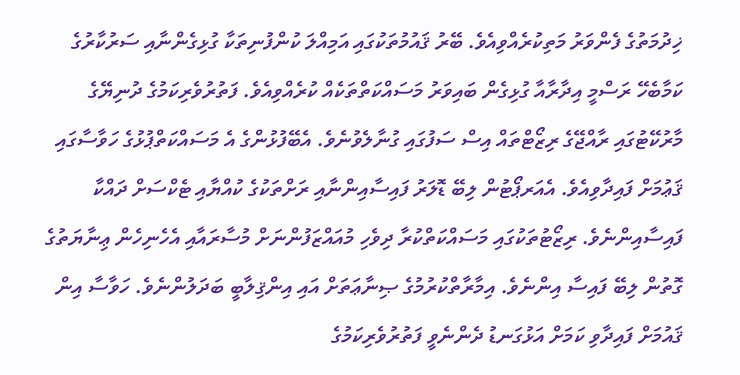ޚިދުމަތުގެ ފެންވަރު މަތިކުރެއްވިއެވެ. ބޭރު ޤައުމުތަކުގައި އަމިއްލަ ކުންފުނިތަކާ ގުޅިގެންނާއި ސަރުކާރުގެ ކަމާބެހޭ ރަސްމީ އިދާރާއާ ގުޅިގެން ބައިވަރު މަސައްކަތްތަކެއް ކުރެއްވިއެވެ. ފަތުރުވެރިކަމުގެ ދުނިޔޭގެ މާރުކޭޓުގައި ރާއްޖޭގެ ރިޒޯޓްތައް އިސް ސަފުގައި ގުނާލެވުނެވެ. އެބޭފުޅުންގެ އެ މަސައްކަތްޕުޅުގެ ހަވާސާގައި ޤަޢުމަށް ފައިދާވިއެވެ. އެއަރޕޯޓުން ލިބޭ ޑޮލަރު ފައިސާއިންނާއި ރަށްތަކުގެ ކުއްޔާއި ޓެކްސަށް ދައްކާ ފައިސާއިންނެވެ. ރިޒޯޓުތަކުގައި މަސައްކަތްކުރާ ދިވެހި މުއައްޒަފުންނަށް މުސާރައާއި އެހެނިހެން ޢިނާޔަތުގެ ގޮތުން ލިބޭ ފައިސާ އިންނެވެ. އިމާރާތްކުރުމުގެ ޞިނާޢަތަށް އައި އިންޤިލާބީ ބަދަލުންނެވެ. ހަވާސާ އިން ޤައުމަށް ފައިދާވި ކަމަށް އަޅުގަނޑު ދެންނެވީ ފަތުރުވެރިކަމުގެ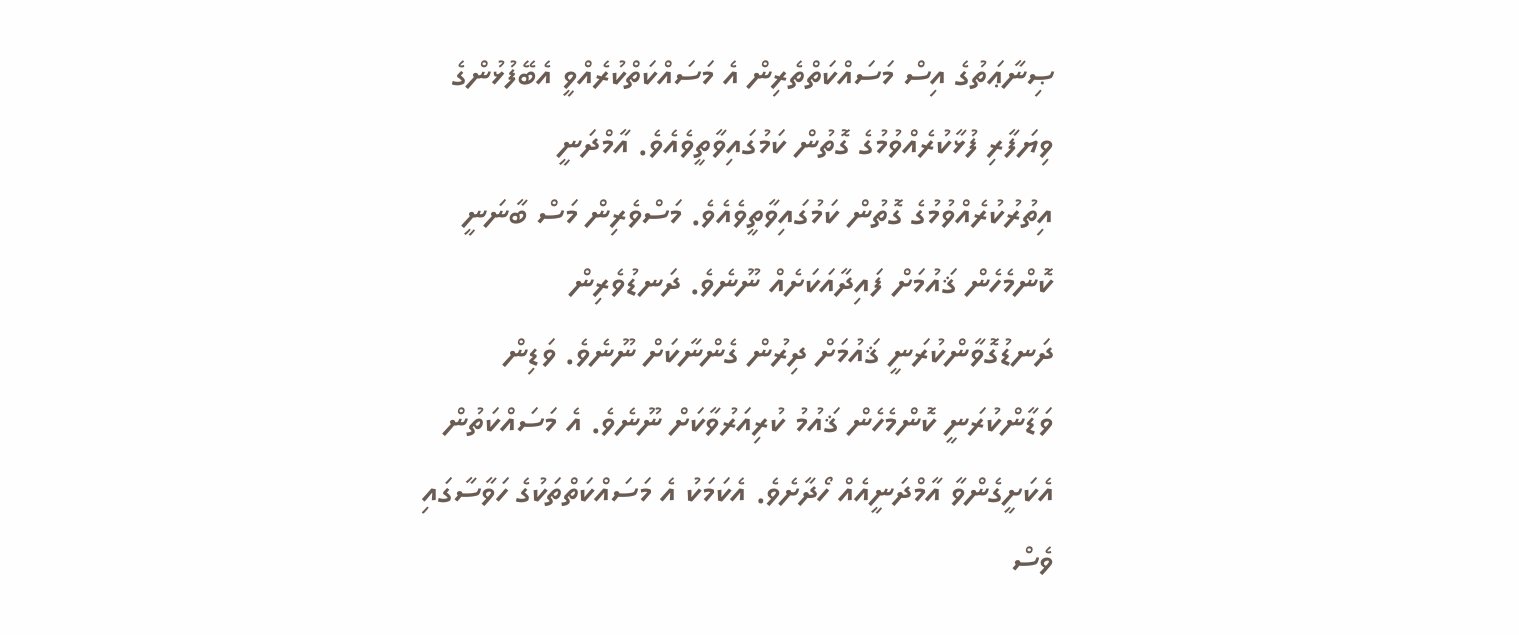ޞިނާޢަތުގެ އިސް މަސައްކަތްތެރިން އެ މަސައްކަތްކުރެއްވީ އެބޭފުޅުންގެ ވިޔަފާރި ފުޅާކުރެއްވުމުގެ ގޮތުން ކަމުގައިވާތީވެއެވެ. އާމްދަނީ އިތުރުކުރެއްވުމުގެ ގޮތުން ކަމުގައިވާތީވެއެވެ. މަސްވެރިން މަސް ބާނަނީ ކޮންމެހެން ޤައުމަށް ފައިދާއަކަށެއް ނޫނެވެ. ދަނޑުވެރިން ދަނޑުގޮވާންކުރަނީ ޤައުމަށް ދިރުން ގެންނާކަށް ނޫނެވެ. ވަޑިން ވަޑާންކުރަނީ ކޮންމެހެން ޤައުމު ކުރިއަރުވާކަށް ނޫނެވެ. އެ މަސައްކަތުން އެކަށީގެންވާ އާމްދަނީއެއް ހޯދާށެވެ. އެކަމަކު އެ މަސައްކަތްތަކުގެ ހަވާސާގައި ވެސް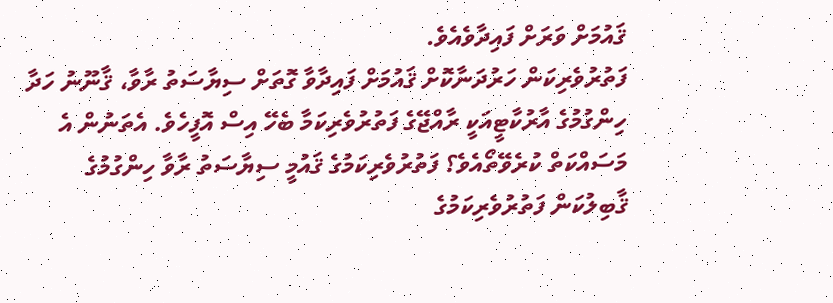ޤައުމަށް ވަރަށް ފައިދާވެއެވެ.
ފަތުރުވެރިކަން ހަރުދަނާކޮށް ޤައުމަށް ފައިދާވާ ގޮތަށް ސިޔާސަތު ރާވާ، ޤާނޫނު ހަދާ ހިންގުމުގެ އާރުކާޓީއަކީ ރާއްޖޭގެ ފަތުރުވެރިކަމާ ބެހޭ އިސް އޮފީހެވެ. އެތަނުން އެ މަސައްކަތް ކުރެވޭތޯއެވެ؟ ފަތުރުވެރިކަމުގެ ޤައުމީ ސިޔާސަތު ރާވާ ހިންގުމުގެ ޤާބިލުކަން ފަތުރުވެރިކަމުގެ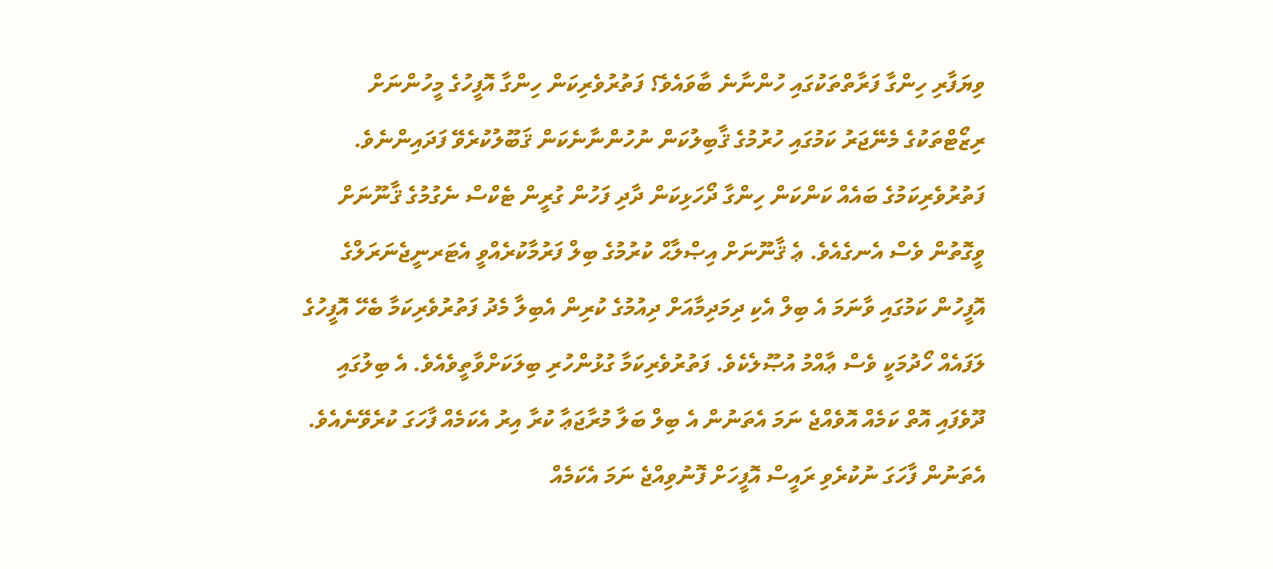ވިޔަފާރި ހިންގާ ފަރާތްތަކުގައި ހުންނާނެ ބާވައެވެ؟ ފަތުރުވެރިކަން ހިންގާ އޮފީހުގެ މީހުންނަށް ރިޒޯޓްތަކުގެ މެނޭޖަރު ކަމުގައި ހުރުމުގެ ޤާބިލުކަން ނުހުންނާނެކަން ޤަބޫލުކުރެވޭ ފަދައިންނެވެ. ފަތުރުވެރިކަމުގެ ބައެއް ކަންކަން ހިންގާ ދޯހަޅިކަން ދާދި ފަހުން ގުރީން ޓެކްސް ނެގުމުގެ ޤާނޫނަށް ވީގޮތުން ވެސް އެނގެއެވެ. ޢެ ޤާނޫނަށް އިޞްލާޙް ކުރުމުގެ ބިލް ފަރުމާކުރެއްވީ އެޓަރނީޖެނަރަލްގެ އޮފީހުން ކަމުގައި ވާނަމަ އެ ބިލް އެކި ދިމަދިމާއަށް ދިއުމުގެ ކުރިން އެބިލާ މެދު ފަތުރުވެރިކަމާ ބެހޭ އޮފީހުގެ ލަފައެއް ހޯދުމަކީ ވެސް ޢާއްމު އުޞޫލެކެވެ. ފަތުރުވެރިކަމާ ގުޅުންހުރި ބިލަކަށްވާތީވެއެވެ. އެ ބިލުގައި ދޫވެފައި އޮތް ކަމެއް އޮވެއްޖެ ނަމަ އެތަނުން އެ ބިލް ބަލާ މުރާޖަޢާ ކުރާ އިރު އެކަމެއް ފާހަގަ ކުރެވޭނެއެވެ. އެތަނުން ފާހަގަ ނުކުރެވި ރައީސް އޮފީހަށް ފޮނުވިއްޖެ ނަމަ އެކަމެއް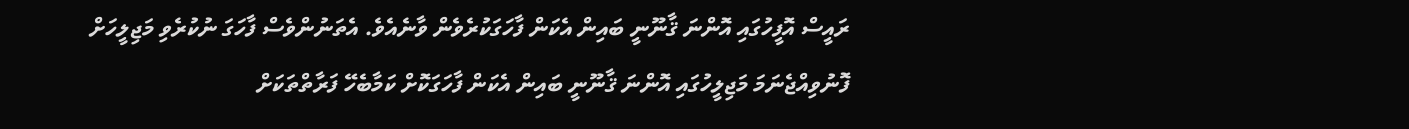ރައީސް އޮފީހުގައި އޮންނަ ޤާނޫނީ ބައިން އެކަން ފާހަގަކުރެވެން ވާނެއެވެ. އެތަނުންވެސް ފާހަގަ ނުކުރެވި މަޖިލީހަށް ފޮނުވިއްޖެނަމަ މަޖިލީހުގައި އޮންނަ ޤާނޫނީ ބައިން އެކަން ފާހަގަކޮށް ކަމާބެހޭ ފަރާތްތަކަށް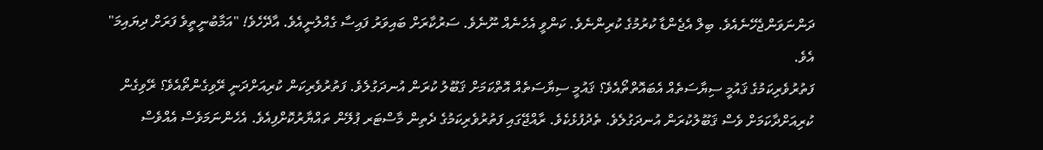ދަންނަވަންޖެހޭނެއެވެ. ބިލް އެޖެންޑާ ކުރުމުގެ ކުރިންނެވެ. ކަންވީ އެހެނެއް ނޫނެވެ. ސަރުކާރަށް ބައިވަރު ފައިސާ ގެއްލުނީއެވެ. އާދޭހެވެ! "އަމާބުނީތީވެ ފަރަށް ދިޔައިމަ" އެވެ.
ފަތުރުވެރިކަމުގެ ޤައުމީ ސިޔާސަތެއް އެބައޮތްތޯއެވެ؟ ޤައުމީ ސިޔާސަތެއް އޮތްކަމަށް ޤަބޫލު ކުރަން އުނދަގުލެވެ. ފަތުރުވެރިކަން ކުރިއަށްދަނީ ރޭވިގެންތޯއެވެ؟ ރޭވިގެން ކުރިއަށްދާކަމަށް ވެސް ޤަބޫލުކުރަން އުނދަގުލެވެ. ތެދުފުޅެކެވެ. ރާއްޖޭގައި ފަތުރުވެރިކަމުގެ ދެތިން މާސްޓަރ ޕުލޭން ތައްޔާރުކޮށްފިއެވެ. އެހެންނަމަވެސް އެއްވެސް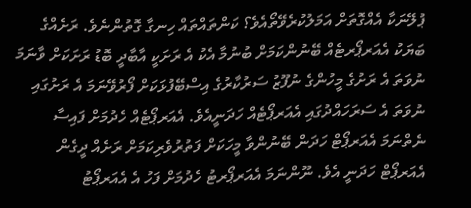ޕުލޭނަކާ އެއްގޮތަށް އަމަލުކުރެވޭތޯއެވެ؟ ކަންތައްތައް ހިނގާ ގޮތުންނެވެ. ރަށެއްގެ ބަޔަކު އެއަރޕޯރޓެއް ބޭނުންކަމަށް ބުނުމާ އެކު އެ ރަށަކީ އާބާދީ ބޮޑު ރަށަކަށް ވާނަމަ ނުވަތަ އެ ރަށުގެ މީހުންގެ ނުފޫޒު ސަރުކާރުގެ އިސްބޭފުޅަކަށް ފޯރުވޭނަމަ އެ ރަށުގައި ނުވަތަ އެ ސަރަހައްދުގައި އެއަރޕޯޓެއް ހަދަނީއެވެ. އެއަރޕޯޓެއް ހެދުމަށް ފައިސާ ނެތްނަމަ އެއަރޕޯޓް ހަދަން ބޭނުންވާ މީހަކަށް ފަތުރުވެރިކަމަށް ރަށެއް ދީގެން އެއަރޕޯޓް ހަދަނީ އެވެ. ނޫންނަމަ އެއަރޕޯރޓު ހެދުމަށް ފަހު އެ އެއަރޕޯޓު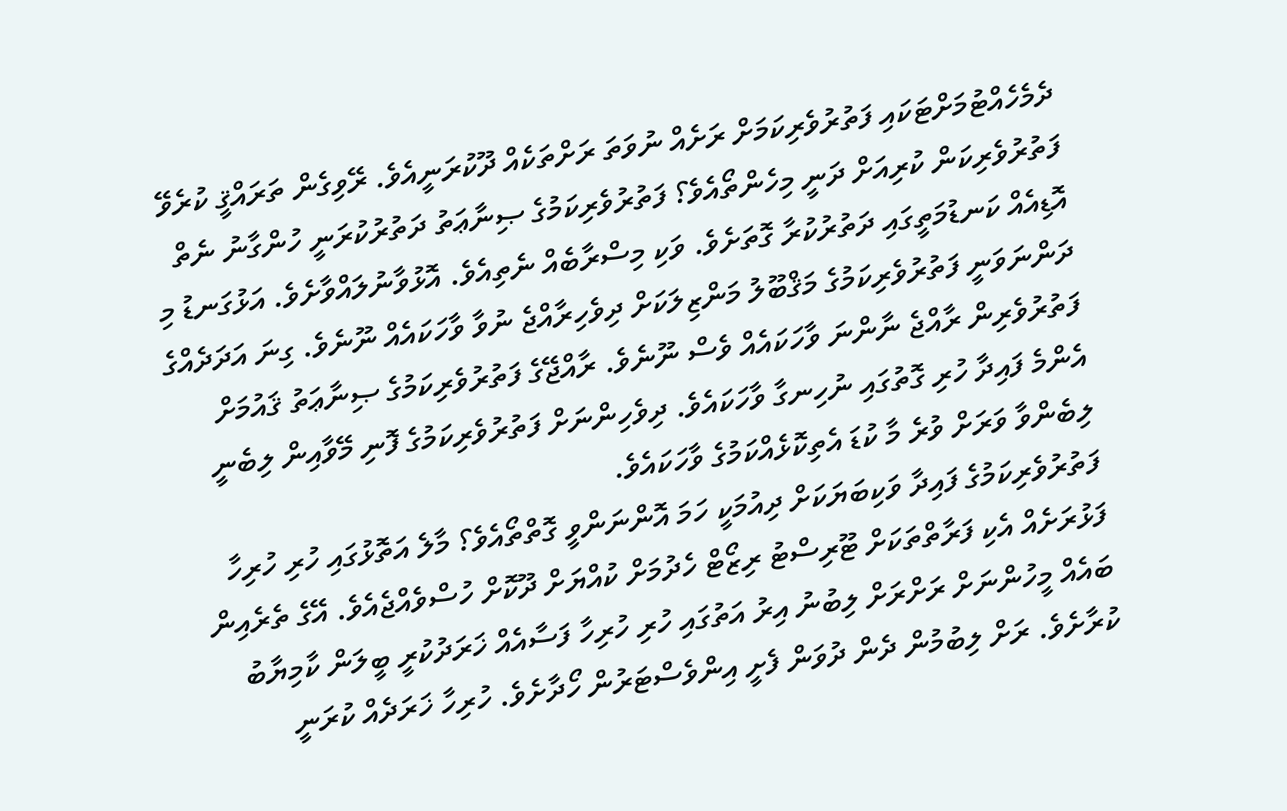ދެމެހެއްޓުމަށްޓަކައި ފަތުރުވެރިކަމަށް ރަށެއް ނުވަތަ ރަށްތަކެއް ދޫކުރަނީއެވެ. ރޭވިގެން ތަރައްޤީ ކުރެވޭ ފަތުރުވެރިކަން ކުރިއަށް ދަނީ މިހެންތޯއެވެ؟ ފަތުރުވެރިކަމުގެ ޞިނާޢަތު ދަތުރުކުރަނީ ހުންގާނު ނެތް އޮޑިއެއް ކަނޑުމަތީގައި ދަތުރުކުރާ ގޮތަށެވެ. ވަކި މިސްރާބެއް ނެތިއެވެ. އޮޅުވާނުލައްވާށެވެ. އަޅުގަނޑު މި ދަންނަވަނީ ފަތުރުވެރިކަމުގެ މަޤްބޫލު މަންޒިލަކަށް ދިވެހިރާއްޖެ ނުވާ ވާހަކައެއް ނޫނެވެ. ގިނަ އަދަދެއްގެ ފަތުރުވެރިން ރާއްޖެ ނާންނަ ވާހަކައެއް ވެސް ނޫނެވެ. ރާއްޖޭގެ ފަތުރުވެރިކަމުގެ ޞިނާޢަތު ޤައުމަށް އެންމެ ފައިދާ ހުރި ގޮތުގައި ނުހިނގާ ވާހަކައެވެ. ދިވެހިންނަށް ފަތުރުވެރިކަމުގެ ފޮނި މޭވާއިން ލިބެނީ ލިބެންވާ ވަރަށް ވުރެ މާ ކުޑަ އެތިކޮޅެއްކަމުގެ ވާހަކައެވެ.
ފަތުރުވެރިކަމުގެ ފައިދާ ވަކިބަޔަކަށް ދިއުމަކީ ހަމަ އޮންނަންވީ ގޮތްތޯއެވެ؟ މާލެ އަތޮޅުގައި ހުރި ހުރިހާ ފަޅުރަށެއް އެކި ފަރާތްތަކަށް ޓޫރިސްޓު ރިޒޯޓް ހެދުމަށް ކުއްޔަށް ދޫކޮށް ހުސްވެއްޖެއެވެ. އޭގެ ތެރެއިން ބައެއް މީހުންނަށް ރަށްރަށް ލިބުނު އިރު އަތުގައި ހުރި ހުރިހާ ފަސާއެއް ޚަރަދުކުރީ ބީލަން ކާމިޔާބު ކުރާށެވެ. ރަށް ލިބުމުން ދެން ދުވަން ފެށީ އިންވެސްޓަރުން ހޯދާށެވެ. ހުރިހާ ޚަރަދެއް ކުރަނީ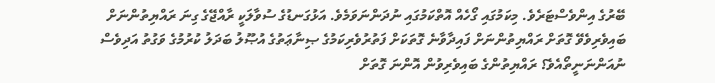ބޭރުގެ އިންވެސްޓަރެވެ. މިކަމުގައި ގޯހެއް އޮތްކަމުގައި ނުދަންނަވަމެވެ. އަޅުގަނޑުގެ ސުވާލަކީ ރާއްޖޭގެ ގިނަ ރައްޔިތުންނަށް ބައިވެރިވެވޭ ގޮތަށް ރައްޔިތުންނަށް ފައިދާވާނެ ގޮތަކަށް ފަތުރުވެރިކަމުގެ ޞިނާޢަތުގެ އުޞޫލު ބަދަލު ކުރުމުގެ ވަގުތު އަދިވެސް ނުއަންނަނީތޯއެވެ؟ ރައްޔިތުންގެ ބައިވެރިވުން އޮންނަ ގޮތަށް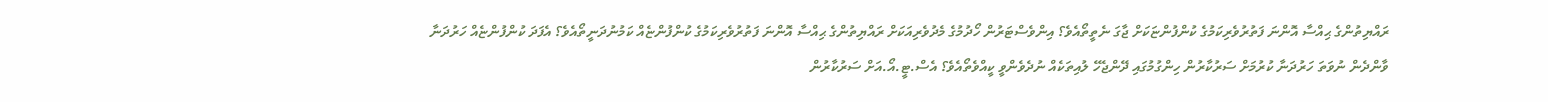ރައްޔިތުންގެ ޙިއްސާ އޮންނަ ފަތުރުވެރިކަމުގެ ކުންފުންޏަކަށް ޖާގަ ނެތީތޯއެވެ؟ އިންވެސްޓަރުން ހޯދުމުގެ މެދުވެރިއަކަށް ރައްޔިތުންގެ ޙިއްސާ އޮންނަ ފަތުރުވެރިކަމުގެ ކުންފުންޏެއް ކަމުނުދަނީތޯއެވެ؟ އެފަދަ ކުންފުންޏެއް ހަރުދަނާ ވާންދެން ނުވަތަ ހަރުދަނާ ކުރުމަށް ސަރުކާރުން ހިންގުމުގައި ދޭންޖެހޭ ލުއިތަކެއް ނުދެވެންވީ ކީއްވެތޯއެވެ؟ އެސް.ޓީ.އޯ.އަށް ސަރުކާރުން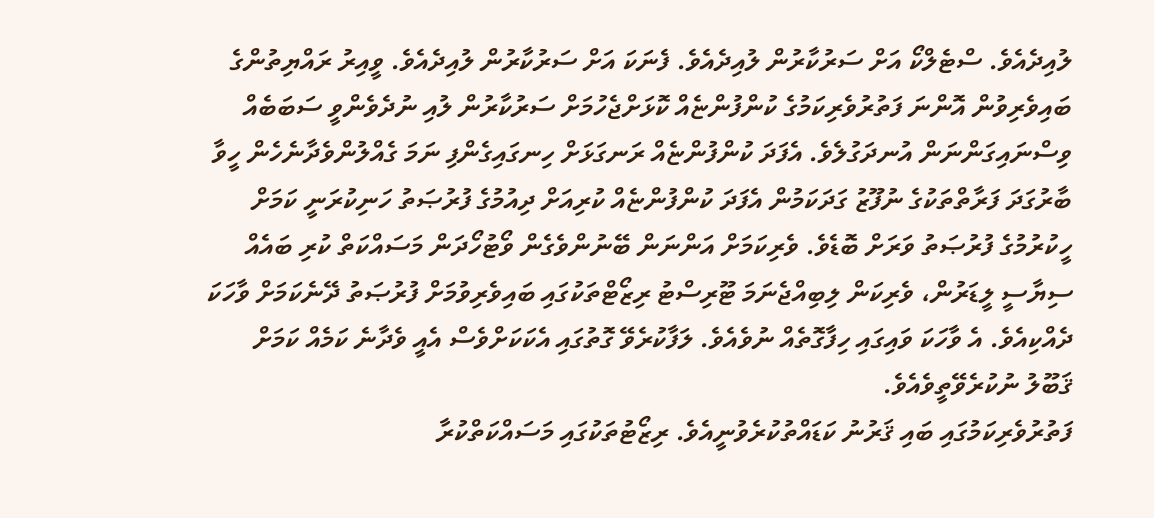ލުއިދެއެވެ. ސްޓެލްކޯ އަށް ސަރުކާރުން ލުއިދެއެވެ. ފެނަކަ އަށް ސަރުކާރުން ލުއިދެއެވެ. ވީއިރު ރައްޔިތުންގެ ބައިވެރިވުން އޮންނަ ފަތުރުވެރިކަމުގެ ކުންފުންޏެއް ކޮޅަށްޖެހުމަށް ސަރުކާރުން ލުއި ނުދެވެންވީ ސަބަބެއް ވިސްނައިގަންނަން އުނދަގުލެވެ. އެފަދަ ކުންފުންޏެއް ރަނގަޅަށް ހިނގައިގެންފި ނަމަ ގެއްލުންވެދާނެހެން ހީވާ ބާރުގަދަ ފަރާތްތަކުގެ ނުފޫޒު ގަދަކަމުން އެފަދަ ކުންފުންޏެއް ކުރިއަށް ދިއުމުގެ ފުރުޞަތު ހަނިކުރަނީ ކަމަށް ހީކުރުމުގެ ފުރުޞަތު ވަރަށް ބޮޑެވެ. ވެރިކަމަށް އަންނަން ބޭނުންވެގެން ވޯޓުހޯދަން މަސައްކަތް ކުރި ބައެއް ސިޔާސީ ލީޑަރުން، ވެރިކަން ލިބިއްޖެނަމަ ޓޫރިސްޓު ރިޒޯޓްތަކުގައި ބައިވެރިވުމަށް ފުރުޞަތު ދޭނެކަމަށް ވާހަކަ ދެއްކިއެވެ. އެ ވާހަކަ ވައިގައި ހިފާގޮތެއް ނުވެއެވެ. ލަފާކުރެވޭ ގޮތުގައި އެކަކަށްވެސް އެއީ ވެދާނެ ކަމެއް ކަމަށް ޤަބޫލު ނުކުރެވޭތީވެއެވެ.
ފަތުރުވެރިކަމުގައި ބައި ޤަރުނު ކަޑައްތުކުރެވުނީއެވެ. ރިޒޯޓުތަކުގައި މަސައްކަތްކުރާ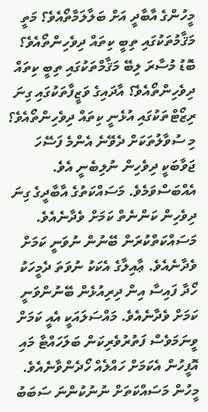މީހުންގެ އާބާދީ އަށް ބަލާލަމާތޯއެވެ؟ މަތީ މަޤާމުތަކުގައި ތިބީ ކިތައް ދިވެހިންތޯއެވެ؟ ބޮޑު މުސާރަ ލިބޭ މަޤާމްތަކުގައި ތިބީ ކިތައް ދިވެހިންތޯއެވެ؟ އާދައިގެ ވަޒީފާތަކުގައި ގިނަ ރިޒޯޓްތަކުގައި އުޅެނީ ކިތައް ދިވެހިންތޯއެވެ؟ މި ސުވާލުތަކަށް ދެވޭނެ އެންމެ ފަސޭހަ ޖަވާބަކީ ދިވެހިން ނުލިބެނީ އެވެ. އެއްބަސްވަމެވެ. މަސައްކަތުގެ އާބާދީގެ ގިނަ ދިވެހިން ކަންނެތް ކަމަށް ވެދާނެއެވެ. މަސައްކަތްކުރަން ބޭނުން ނުވަނީ ކަމަށް ވެދާނެއެވެ. ޢާއިލާގެ އެކަކު ނުވަތަ ދެމީހަކު ހޯދާ ފައިސާ އިން ދިރިއުޅެން ބޭނުންވަނީ ކަމަށް ވެދާނެއެވެ. މައްސަލައަކީ އެއީ ކަމަށް ވީނަމަވެސް ފަތުރުވެރިކަން ބަލަހައްޓާ މައި އޮފީހުން އެކަމަށް ހައްލެއް ހޯދެންވާނެއެވެ. މީހުން މަސައްކަތަށް ނުނުކުންނަ ސަބަބު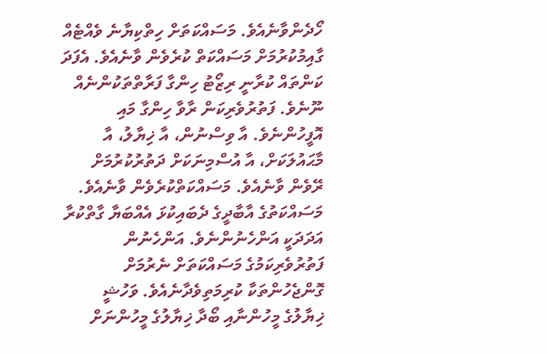ހޯދެންވާނެއެވެ. މަސައްކަތަށް ހިތްކިޔާނެ ވެއްޓެއް ގާއިމުކުރުމަށް މަސައްކަތް ކުރެވެން ވާނެއެވެ. އެފަދަ ކަންތައް ކުރާނީ ރިޒޯޓު ހިންގާ ފަރާތްތަކުންނެއް ނޫނެވެ. ފަތުރުވެރިކަން ރާވާ ހިންގާ މައި އޮފީހުންނެވެ. އާ ވިސްނުން، އާ ޚިޔާލު، އާ މާޙައުލަކަށް، އާ އުސްމިނަކަށް ދަތުރުކުރުމަށް ރޭވެން ވާނެއެވެ. މަސައްކަތްކުރެވެން ވާނެއެވެ. މަސައްކަތުގެ އާބާދީގެ ދެބައިކުޅަ އެއްބަޔާ ގާތްކުރާ އަދަދަކީ އަންހެނުންނެވެ. އަންހެނުން ފަތުރުވެރިކަމުގެ މަސައްކަތަށް ނެރުމަށް ގޮންޖެހުންތަކާ ކުރިމަތިވެދާނެއެވެ. ވަހުޝީ ޚިޔާލުގެ މީހުންނާއި ބޯދާ ޚިޔާލުގެ މީހުންނަށް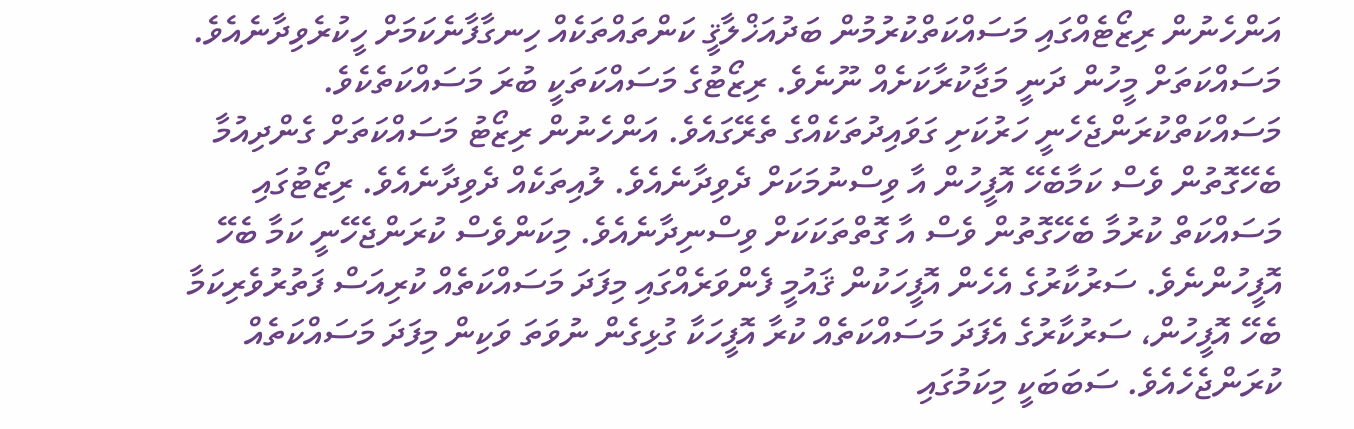އަންހެނުން ރިޒޯޓެއްގައި މަސައްކަތްކުރުމުން ބަދުއަޚްލާޤީ ކަންތައްތަކެއް ހިނގާފާނެކަމަށް ހީކުރެވިދާނެއެވެ. މަސައްކަތަށް މީހުން ދަނީ މަޖާކުރާކަށެއް ނޫނެވެ. ރިޒޯޓުގެ މަސައްކަތަކީ ބުރަ މަސައްކަތެކެވެ. މަސައްކަތްކުރަންޖެހެނީ ހަރުކަށި ގަވައިދުތަކެއްގެ ތެރޭގައެވެ. އަންހެނުން ރިޒޯޓު މަސައްކަތަށް ގެންދިއުމާ ބެހޭގޮތުން ވެސް ކަމާބެހޭ އޮފީހުން އާ ވިސްނުމަކަށް ދެވިދާނެއެވެ. ލުއިތަކެއް ދެވިދާނެއެވެ. ރިޒޯޓުގައި މަސައްކަތް ކުރުމާ ބެހޭގޮތުން ވެސް އާ ގޮތްތަކަކަށް ވިސްނިދާނެއެވެ. މިކަންވެސް ކުރަންޖެހޭނީ ކަމާ ބެހޭ އޮފީހުންނެވެ. ސަރުކާރުގެ އެހެން އޮފީހަކުން ޤައުމީ ފެންވަރެއްގައި މިފަދަ މަސައްކަތެއް ކުރިއަސް ފަތުރުވެރިކަމާ ބެހޭ އޮފީހުން، ސަރުކާރުގެ އެފަދަ މަސައްކަތެއް ކުރާ އޮފީހަކާ ގުޅިގެން ނުވަތަ ވަކިން މިފަދަ މަސައްކަތެއް ކުރަންޖެހެއެވެ. ސަބަބަކީ މިކަމުގައި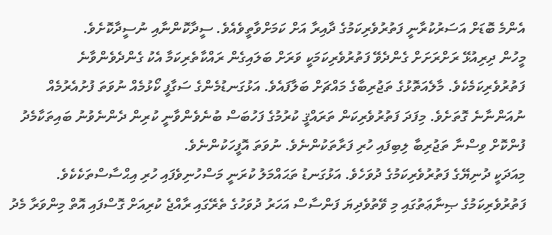އެންމެ ބޮޑަށް އަސަރުކުރާނީ ފަތުރުވެރިކަމުގެ ދާއިރާ އަށް ކަމަށްވާތީވެއެވެ. ސީދާކޮންނާއި ނުސީދާކޮށެވެ.
މީހުން ދިރިއުޅޭ ރަށްރަށަށް ގެންދެވޭ ފަތުރުވެރިކަމަކީ ވަރަށް ބަލައިގެން ރައްކާތެރިކަމާ އެކު ގެންދެވެންވާނެ ފަތުރުވެރިކަމެކެވެ. މާލެއަތޮޅުގެ ތަޖުރިބާގެ މައްޗަށް ބަލާފައެވެ. އަޅުގަނޑުމެންގެ ސަގާފީ ކޯޅުމެއް ނުވަތަ ފުށުއެރުމެއް ނުއަންނާނެ ގޮތަށެވެ. މިފަދަ ފަތުރުވެރިކަން ތަރައްޤީ ކުރުމުގެ ފަހުބަސް ބުނެވެންވާނީ ކުރިން ދެންނެވުނު ބައިތަކާމެދު ފުންކޮށް ވިސްނާ ތަޖުރިބާ ލިބިފައި ހުރި ފަރާތަކުންނެވެ. ނުވަތަ އޮފީހަކުންނެވެ.
މިއަދަކީ ދުނިޔޭގެ ފަތުރުވެރިކަމުގެ ދުވަހެވެ. އަޅުގަނޑު ތަޙައްމަލު ކުރަނީ މަސްހުނިވެފައި ހުރި އިޙްސާސްތަކެކެވެ. ފަތުރުވެރިކަމުގެ ޞިނާޢަތުގައި މި ވޭތުވެދިޔަ ފަންސާސް އަހަރު ދުވަހުގެ ތެރޭގައި ރާއްޖެ ކުރިއަށް ގޮސްފައި އޮތް މިންވަރާ މެދު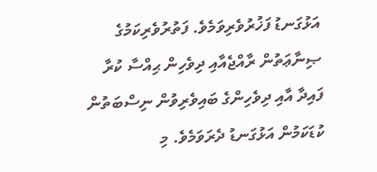އަޅުގަނޑު ފަޚުރުވެރިވަމެވެ. ފަތުރުވެރިކަމުގެ ޞިނާޢަތުން ރާއްޖެއާއި ދިވެހިން ޙިއްސާ ކުރާ ފައިދާ އާއި ދިވެހިންގެ ބައިވެރިވުން ނިސްބަތުން ކުޑަކަމުން އަޅުގަނޑު ދެރަވަމެވެ. މި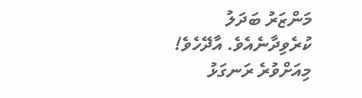މަންޒަރު ބަދަލު ކުރެވިދާނެއެވެ. އާދޭހެވެ! މިއަށްވުރެ ރަނގަޅު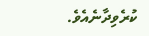ކުރެވިދާނެއެވެ.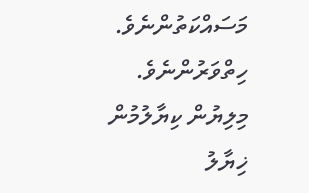މަސައްކަތުންނެވެ. ހިތްވަރުންނެވެ.
މިލިޔުން ކިޔާލުމުން
ޚިޔާލު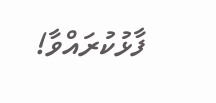ފާޅުކުރައްވާ!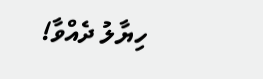ހިޔާލު ދެއްވާ!